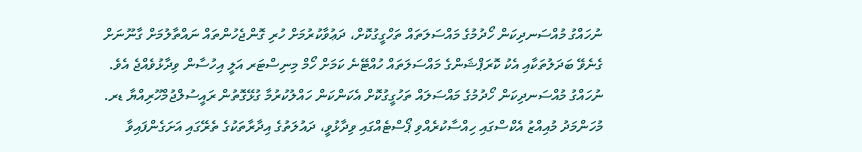ނުހައްގު މުއްސަނދިކަން ހޯދުމުގެ މައްސަލަތައް ތަހްގީގުކޮށް، ދަޢުވާކުރުމަށް ހުރި ގޮންޖެހުންތައް ނައްތާލުމަށް ގާނޫނަށް ގެނެވޭ ބަދަލުތަކާއި އެކު ކޮރަޕްޝަންގެ މައްސަލަތައް ހުއްޓޭނެ ކަމަށް ހޯމް މިނިސްޓަރ އަލީ އިހުސާން ވިދާޅުވެއްޖެ އެވެ.
ނުހައްގު މުއްސަނދިކަން ހޯދުމުގެ މައްސަލައް ތަހުގީގުކޮށް އެކަންކަން ހައްލުކުރުމާ ގުޅޭގޮތުން ރައީސުލްޖުމްހޫރިއްޔާ ޑރ. މުހަންމަދު މުއިއްޒު އެކްސްގައި ހިއްސާކުރެއްވި ޕޯސްޓެއްގައި ވިދާޅުވީ، ދައުލަތުގެ އިދާރާތަކުގެ ތެރޭގައި އަށަގެންފައިވާ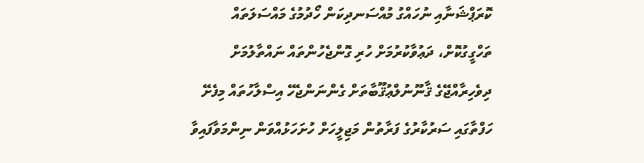ކޮރަޕްޝަނާއި ނުހައްގު މުއްސަނދިކަން ހޯދުމުގެ މައްސަލަތައް ތަހްގީގުކޮށް، ދަޢުވާކުރުމަށް ހުރި ގޮންޖެހުންތައް ނައްތާލުމަށް ދިވެހިރާއްޖޭގެ ޤާނޫނުލްޢުޤޫބާތަށް ގެންނަންޖެހޭ އިސްލާހުތައް މިފެށޭ ހަފްތާގައި ސަރުކާރުގެ ފަރާތުން މަޖިލީހަށް ހުށަހަޅުއްވަން ނިންމަވާފައިވާ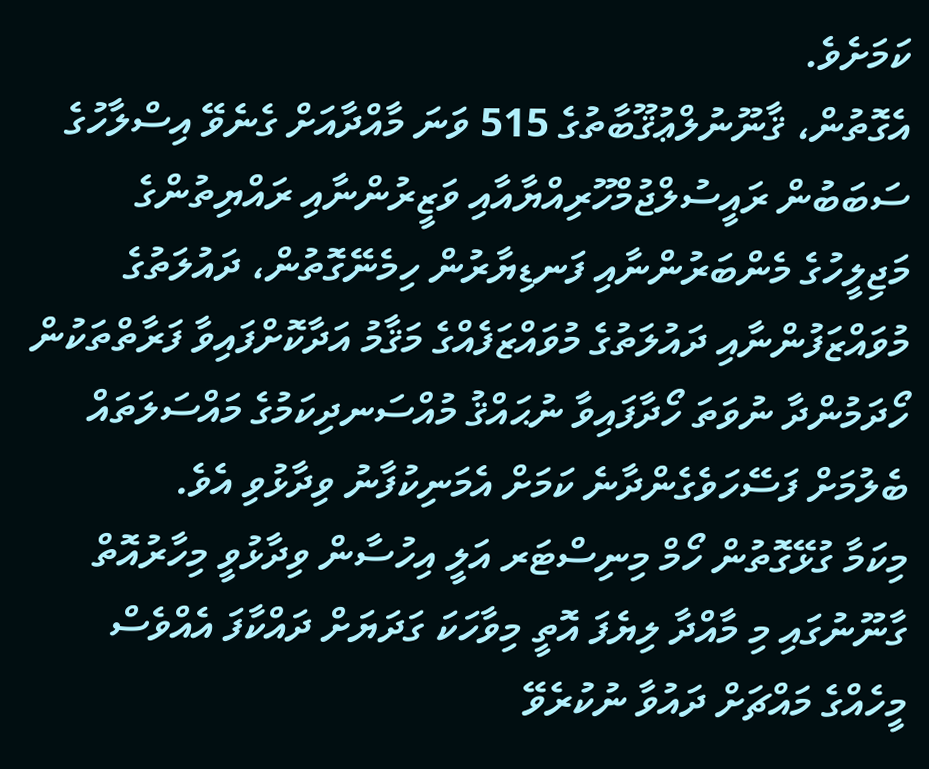ކަމަށެވެ.
އެގޮތުން، ޤާނޫނުލްޢުޤޫބާތުގެ 515 ވަނަ މާއްދާއަށް ގެނެވޭ އިސްލާހުގެ ސަބަބުން ރައީސުލްޖުމްހޫރިއްޔާއާއި ވަޒީރުންނާއި ރައްޔިތުންގެ މަޖިލީހުގެ މެންބަރުންނާއި ފަނޑިޔާރުން ހިމެނޭގޮތުން، ދައުލަތުގެ މުވައްޒަފުންނާއި ދައުލަތުގެ މުވައްޒަފެއްގެ މަޤާމު އަދާކޮށްފައިވާ ފަރާތްތަކުން ހޯދަމުންދާ ނުވަތަ ހޯދާފައިވާ ނުޙައްޤު މުއްސަނދިކަމުގެ މައްސަލަތައް ބެލުމަށް ފަސޭހަވެގެންދާނެ ކަމަށް އެމަނިކުފާނު ވިދާޅުވި އެވެ.
މިކަމާ ގުޅޭގޮތުން ހޯމް މިނިސްޓަރ އަލީ އިހުސާން ވިދާޅުވީ މިހާރުއޮތް ގާނޫނުގައި މި މާއްދާ ލިޔެފަ އޮތީ މިވާހަކަ ގަދަޔަށް ދައްކާފަ އެއްވެސް މީހެއްގެ މައްޗަށް ދައުވާ ނުކުރެވޭ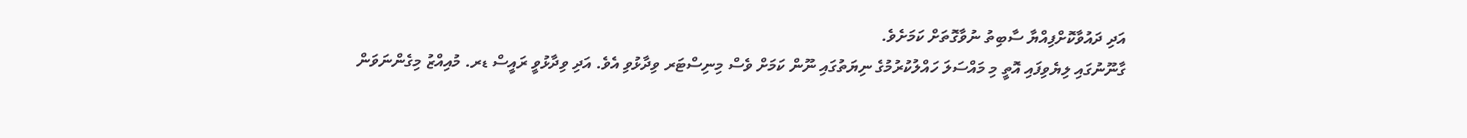އަދި ދައުވާކޮށްފިއްޔާ ސާބިތު ނުވާގޮތަށް ކަމަށެވެ.
ގާނޫނުގައި ލިޔެވިފައި އޮތީ މި މައްސަލަ ހައްލުކުރުމުގެ ނިޔަތުގައި ނޫން ކަމަށް ވެސް މިނިސްޓަރ ވިދާޅުވި އެވެ. އަދި ވިދާޅުވީ ރައީސް ޑރ. މުއިއްޒު މިގެންނަވަން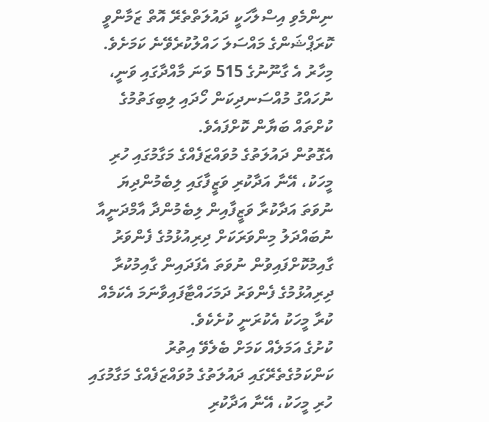ނިންމެވި އިސްލާހަކީ ދައުލަތްތެރޭ އޮތް ޒަމާންވީ ކޮރަޕްޝަންގެ މައްސަލަ ހައްލުކުރެވޭނެ ކަމަށެވެ.
މިހާރު އެ ގާނޫނުގެ 515 ވަނަ މާއްދާގައި ވަނީ، ނުހައްގު މުއްސަނދިކަން ހޯދައި ލިބިގަތުމުގެ ކުށްތައް ބަޔާން ކޮށްފައެވެ.
އެގޮތުން ދައުލަތުގެ މުވައްޒަފެއްގެ މަގާމުގައި ހުރި މީހަކު، އޭނާ އަދާކުރި ވަޒީފާގައި ލިބެމުންދިޔަ ނުވަތަ އަދާކުރާ ވަޒީފާއިން ލިބެމުންދާ އާމްދަނީއާ ނުބައްދަލު މިންވަރަކަށް ދިރިއުޅުމުގެ ފެންވަރު ގާއިމުކޮށްފައިވުން ނުވަތަ އެފަދައިން ގާއިމުކުރާ ދިރިއުޅުމުގެ ފެންވަރު ދަމަހައްޓާފައިވާނަމަ އެކަމެއް ކުރާ މީހަކު އެކުރަނީ ކުށެކެވެ.
ކުށުގެ އަމަލެއް ކަމަށް ބެލެވޭ އިތުރު ކަންކަމުގެތެރޭގައި ދައުލަތުގެ މުވައްޒަފެއްގެ މަގާމުގައި ހުރި މީހަކު، އޭނާ އަދާކުރި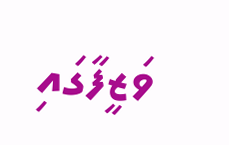ވަޒީފާގައި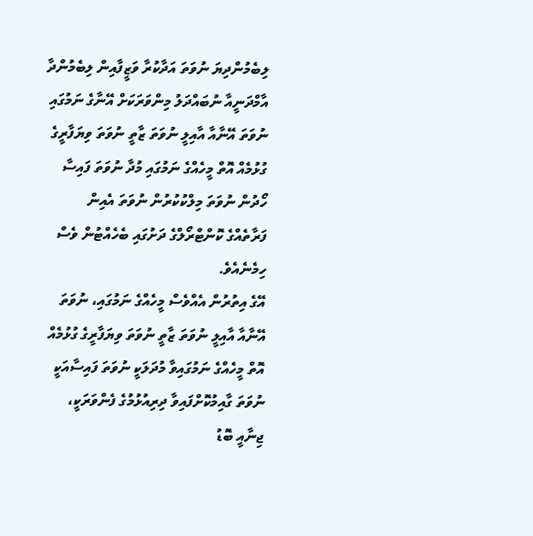ލިބެމުންދިޔަ ނުވަތަ އަދާކުރާ ވަޒީފާއިން ލިބެމުންދާ އާމްދަނީއާ ނުބައްދަލު މިންވަރަކަށް އޭނާގެ ނަމުގައި ނުވަތަ އޭނާއާ އާއިލީ ނުވަތަ ޒާތީ ނުވަތަ ވިޔަފާރީގެ ގުޅުމެއް އޮތް މީހެއްގެ ނަމުގައި މުދާ ނުވަތަ ފައިސާ ހޯދުން ނުވަތަ މިލްކުކުރުން ނުވަތަ އެއިން ފަރާތެއްގެ ކޮންޓްރޯލްގެ ދަށުގައި ބެހެއްޓުން ވެސް ހިމެނެއެވެ.
އޭގެ އިތުރުން އެއްވެސް މީހެއްގެ ނަމުގައި، ނުވަތަ އޭނާއާ އާއިލީ ނުވަތަ ޒާތީ ނުވަތަ ވިޔަފާރީގެ ގުޅުމެއް އޮތް މީހެއްގެ ނަމުގައިވާ މުދަލަކީ ނުވަތަ ފައިސާއަކީ ނުވަތަ ގާއިމުކޮށްފައިވާ ދިރިއުޅުމުގެ ފެންވަރަކީ، ޖިނާއީ ބޮޑު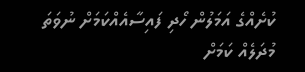ކުށެއްގެ އަމަލުން ހޯދި ފައިސާއެއްކަމަށް ނުވަތަ މުދަލެއް ކަމަށް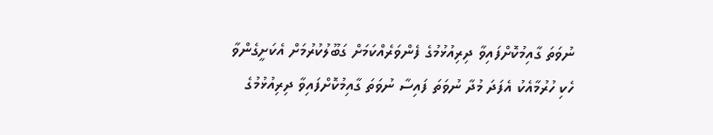ނުވަތަ ގާއިމުކޮށްފައިވާ ދިރިއުޅުމުގެ ފެންވަރެއްކަމަށް ގަބޫލުކުރުމަށް އެކަށީގެންވާ ހެކި ހުރުމާއެކު އެފަދަ މުދާ ނުވަތަ ފައިސާ ނުވަތަ ގާއިމުކޮށްފައިވާ ދިރިއުޅުމުގެ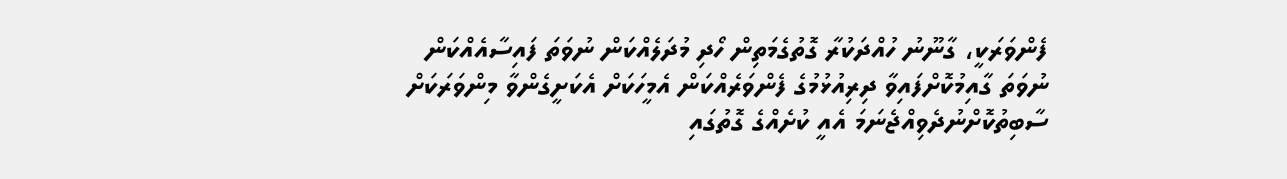ފެންވަރަކީ، ގާނޫނު ހުއްދަކުރާ ގޮތުގެމަތިން ހޯދި މުދަލެއްކަން ނުވަތަ ފައިސާއެއްކަން ނުވަތަ ގާއިމުކޮށްފައިވާ ދިރިއުޅުމުގެ ފެންވަރެއްކަން އެމީހަކަށް އެކަށީގެންވާ މިންވަރަކަށް ސާބިތުކޮށްނުދެވިއްޖެނަމަ އެއީ ކުށެއްގެ ގޮތުގައި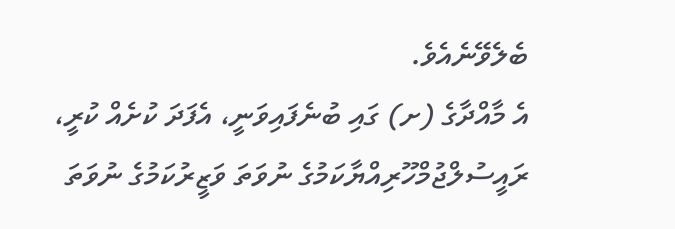ބެލެވޭނެއެވެ.
އެ މާއްދާގެ (ށ) ގައި ބުނެފައިވަނީ، އެފަދަ ކުށެއް ކުރީ، ރައީސުލްޖުމްހޫރިއްޔާކަމުގެ ނުވަތަ ވަޒީރުކަމުގެ ނުވަތަ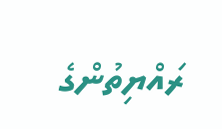ރައްޔިތުންގެ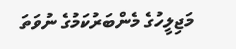މަޖިލީހުގެ މެންބަރުކަމުގެ ނުވަތަ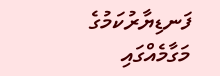ފަނޑިޔާރުކަމުގެ މަގާމެއްގައި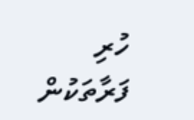ހުރި ފަރާތަކުން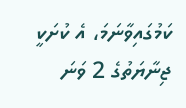ކަމުގައިވާނަމަ، އެ ކުށަކީ ޖިނާޔަތުގެ 2 ވަނަ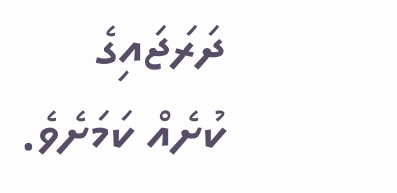ދަރަޖައިގެ ކުށެއް ކަމަށެވެ.